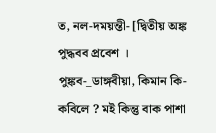ত, নল-দময়ন্তী- [দ্বিতীয় অঙ্ক
পুদ্ধবব প্রবেশ ।
পুঙ্কব-_ডাঙ্গবীয়া, কিমান কি-কবিলে ? মই কিন্তু বাক পাশা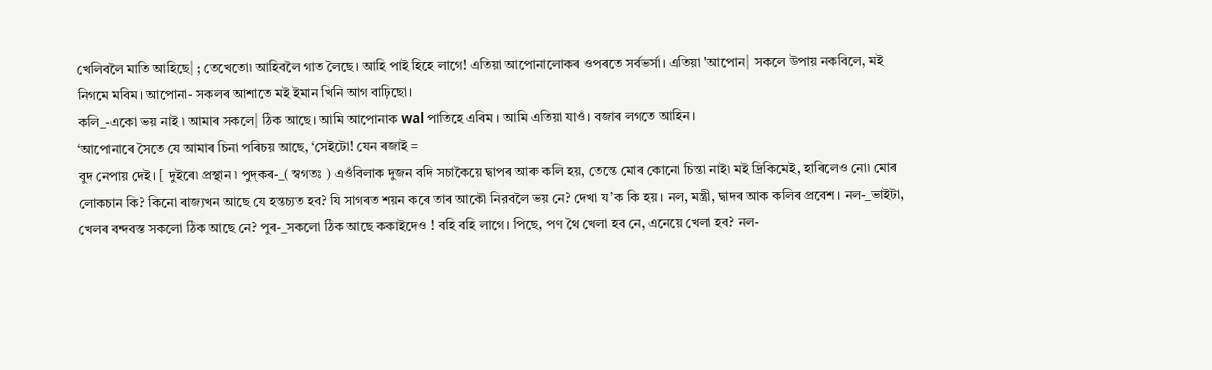খেলিবলৈ মাতি আহিছে| ; তেখেতো৷ আহিবলৈ গাত লৈছে। আহি পাই হিহে লাগে! এতিয়া আপোনালোকৰ ওপৰতে সর্বভৰ্সা। এতিয়া 'আপোন| সকলে উপায় নকবিলে, মই নিগমে মবিম। আপোনা- সকলৰ আশাতে মই ইমান খিনি আগ বাঢ়িছো।
কলি_-একো ভয় নাই ৷ আমাৰ সকলে| ঠিক আছে। আমি আপোনাক wal পাতিহে এৰিম । আমি এতিয়া যাওঁ। বজাৰ লগতে আহিন।
‘আপোনাৰে সৈতে যে আমাৰ চিনা পৰিচয় আছে, ‘সেইটো! যেন ৰজাই =
বুদ নেপায় দেই। [ দুইৰে৷ প্ৰস্থান ৷ পুদ্কৰ-_( স্বগতঃ ) এওঁবিলাক দুজন বদি সচাকৈয়ে দ্বাপৰ আৰু কলি হয়, তেন্তে মোৰ কোনো চিন্তা নাই৷ মই দ্রিকিমেই, হাৰিলেও নো৷ মোৰ লোকচান কি? কিনো ৰাজ্যখন আছে যে হন্তচ্যত হব? যি সাগৰত শয়ন কৰে তাৰ আকৌ নিরবলৈ ভয় নে? দেখা য’ক কি হয়। নল, মন্ত্ৰী, দ্বাদৰ আক কলিৰ প্রবেশ। নল-_ভাইটা, খেলৰ বন্দবস্ত সকলো ঠিক আছে নে? পুৰ-_সকলো ঠিক আছে ককাইদেও ! বহি বহি লাগে। পিছে, পণ থৈ খেলা হব নে, এনেয়ে খেলা হব? নল-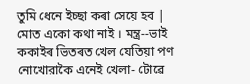তুমি ধেনে ইচ্ছা কৰা সেয়ে হব | মোত একো কথা নাই । মন্ত্ৰ--ভাই ককাইৰ ভিতৰত খেল যেতিয়া পণ নোখোরাকৈ এনেই খেলা- টোৱে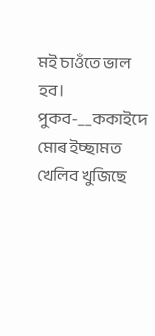মই চাওঁতে ভাল হব। পুকব-__ককাইদে মোৰ ইচ্ছামত খেলিব খুজিছে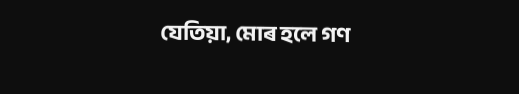যেতিয়া, মোৰ হলে গণ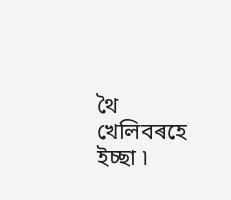থৈ খেলিবৰহে ইচ্ছা ৷